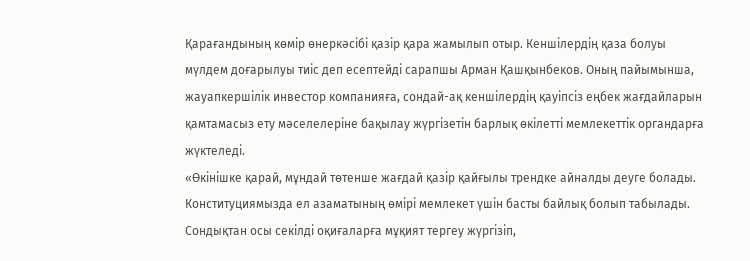Қарағандының көмір өнеркәсібі қазір қара жамылып отыр. Кеншілердің қаза болуы мүлдем доғарылуы тиіс деп есептейді сарапшы Арман Қашқынбеков. Оның пайымынша, жауапкершілік инвестор компанияға, сондай-ақ кеншілердің қауіпсіз еңбек жағдайларын қамтамасыз ету мәселелеріне бақылау жүргізетін барлық өкілетті мемлекеттік органдарға жүктеледі.
«Өкінішке қарай, мұндай төтенше жағдай қазір қайғылы трендке айналды деуге болады. Конституциямызда ел азаматының өмірі мемлекет үшін басты байлық болып табылады. Сондықтан осы секілді оқиғаларға мұқият тергеу жүргізіп,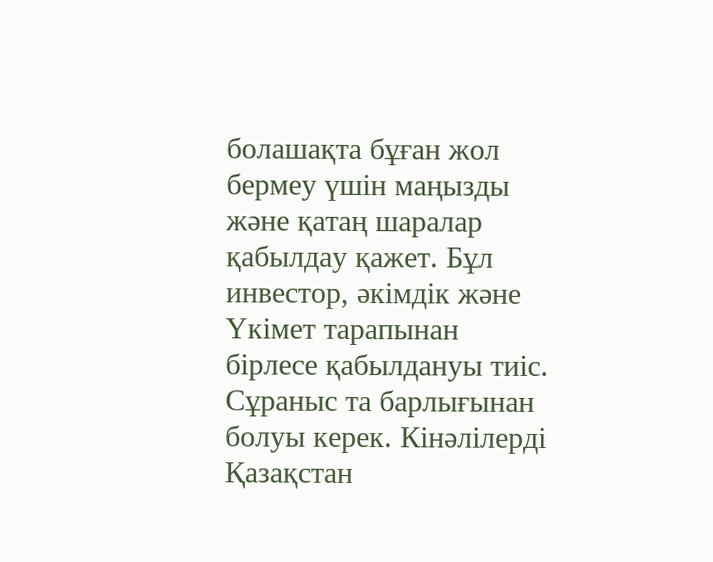болашақта бұған жол бермеу үшін маңызды және қатаң шаралар қабылдау қажет. Бұл инвестор, әкімдік және Үкімет тарапынан бірлесе қабылдануы тиіс. Сұраныс та барлығынан болуы керек. Кінәлілерді Қазақстан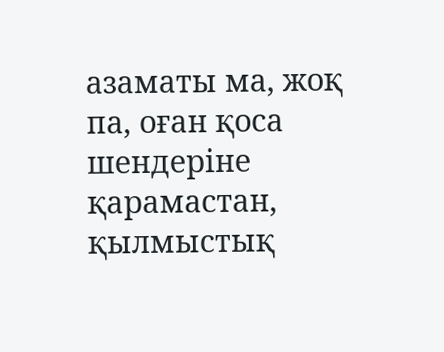азаматы ма, жоқ па, оған қоса шендеріне қарамастан, қылмыстық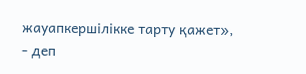жауапкершілікке тарту қажет», - деп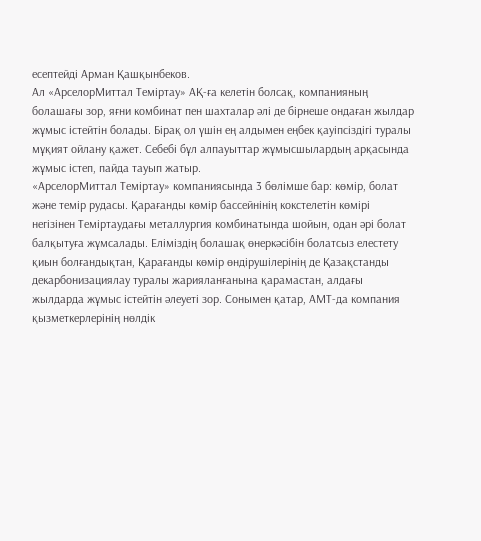есептейді Арман Қашқынбеков.
Ал «АрселорМиттал Теміртау» АҚ-ға келетін болсақ, компанияның болашағы зор, яғни комбинат пен шахталар әлі де бірнеше ондаған жылдар жұмыс істейтін болады. Бірақ ол үшін ең алдымен еңбек қауіпсіздігі туралы мұқият ойлану қажет. Себебі бұл алпауыттар жұмысшылардың арқасында жұмыс істеп, пайда тауып жатыр.
«АрселорМиттал Теміртау» компаниясында 3 бөлімше бар: көмір, болат және темір рудасы. Қарағанды көмір бассейнінің кокстелетін көмірі негізінен Теміртаудағы металлургия комбинатында шойын, одан әрі болат балқытуға жұмсалады. Еліміздің болашақ өнеркәсібін болатсыз елестету қиын болғандықтан, Қарағанды көмір өндірушілерінің де Қазақстанды декарбонизациялау туралы жарияланғанына қарамастан, алдағы жылдарда жұмыс істейтін әлеуеті зор. Сонымен қатар, АМТ-да компания қызметкерлерінің нөлдік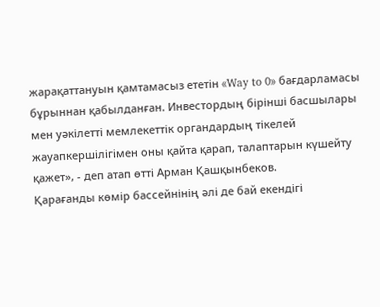жарақаттануын қамтамасыз ететін «Way to 0» бағдарламасы бұрыннан қабылданған. Инвестордың бірінші басшылары мен уәкілетті мемлекеттік органдардың тікелей жауапкершілігімен оны қайта қарап, талаптарын күшейту қажет», - деп атап өтті Арман Қашқынбеков.
Қарағанды көмір бассейнінің әлі де бай екендігі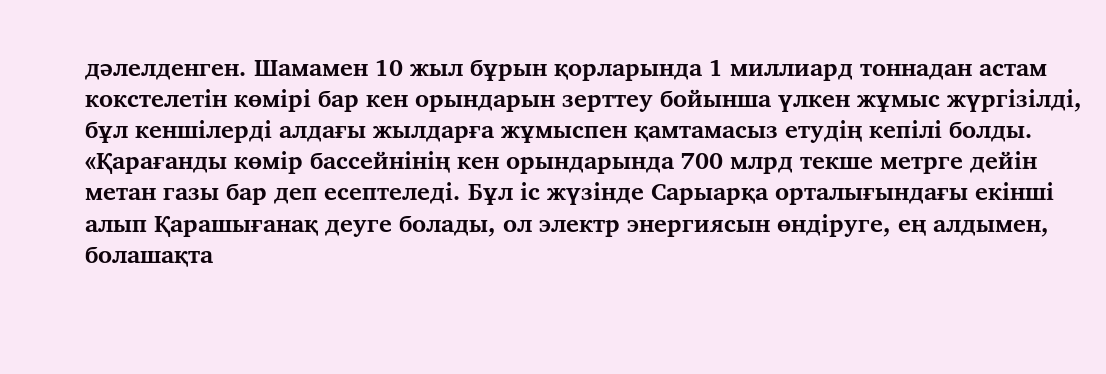дәлелденген. Шамамен 10 жыл бұрын қорларында 1 миллиард тоннадан астам кокстелетін көмірі бар кен орындарын зерттеу бойынша үлкен жұмыс жүргізілді, бұл кеншілерді алдағы жылдарға жұмыспен қамтамасыз етудің кепілі болды.
«Қарағанды көмір бассейнінің кен орындарында 700 млрд текше метрге дейін метан газы бар деп есептеледі. Бұл іс жүзінде Сарыарқа орталығындағы екінші алып Қарашығанақ деуге болады, ол электр энергиясын өндіруге, ең алдымен, болашақта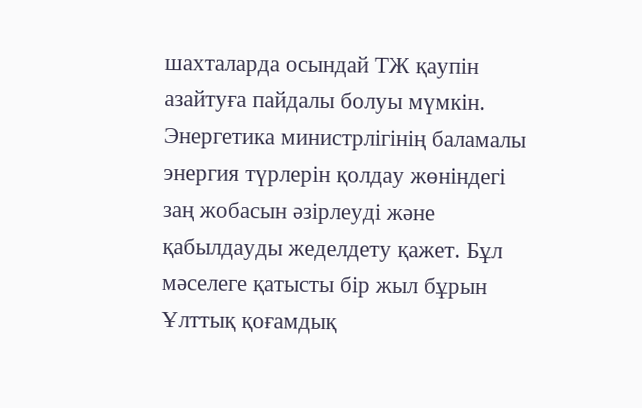шахталарда осындай ТЖ қаупін азайтуға пайдалы болуы мүмкін. Энергетика министрлігінің баламалы энергия түрлерін қолдау жөніндегі заң жобасын әзірлеуді және қабылдауды жеделдету қажет. Бұл мәселеге қатысты бір жыл бұрын Ұлттық қоғамдық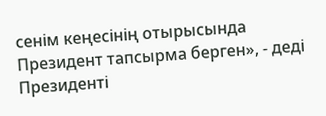сенім кеңесінің отырысында Президент тапсырма берген», - деді Президенті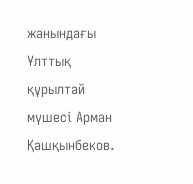жанындағы Ұлттық құрылтай мүшесі Арман Қашқынбеков.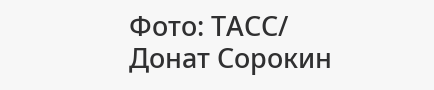Фото: ТАСС/ Донат Сорокин